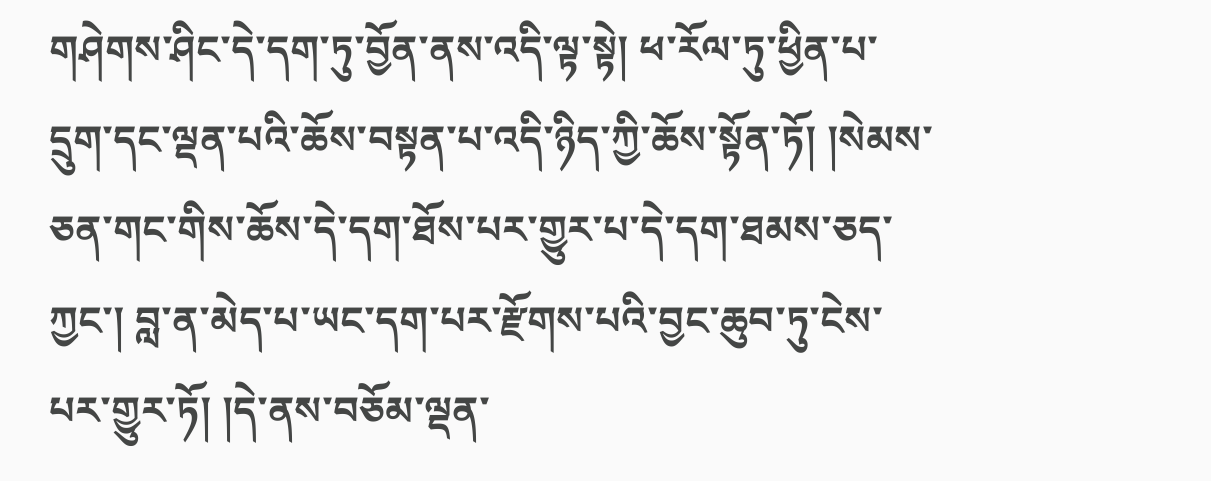གཤེགས་ཤིང་དེ་དག་ཏུ་བྱོན་ནས་འདི་ལྟ་སྟེ། ཕ་རོལ་ཏུ་ཕྱིན་པ་དྲུག་དང་ལྡན་པའི་ཆོས་བསྟན་པ་འདི་ཉིད་ཀྱི་ཆོས་སྟོན་ཏོ། །སེམས་ཅན་གང་གིས་ཆོས་དེ་དག་ཐོས་པར་གྱུར་པ་དེ་དག་ཐམས་ཅད་ཀྱང་། བླ་ན་མེད་པ་ཡང་དག་པར་རྫོགས་པའི་བྱང་ཆུབ་ཏུ་ངེས་པར་གྱུར་ཏོ། །དེ་ནས་བཅོམ་ལྡན་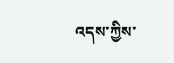འདས་ཀྱིས་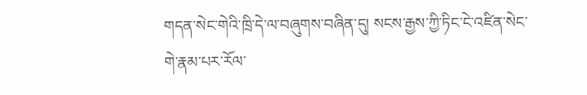གདན་སེང་གེའི་ཁྲི་དེ་ལ་བཞུགས་བཞིན་དུ། སངས་རྒྱས་ཀྱི་ཏིང་ངེ་འཛིན་སེང་གེ་རྣམ་པར་རོལ་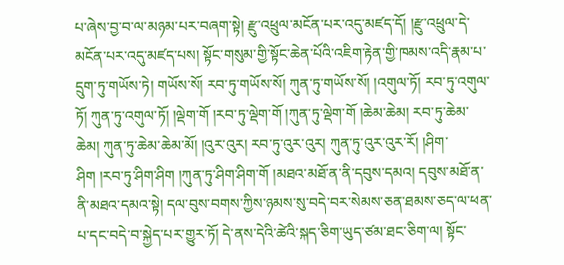པ་ཞེས་བྱ་བ་ལ་མཉམ་པར་བཞག་སྟེ། རྫུ་འཕྲུལ་མངོན་པར་འདུ་མཛད་དོ། །རྫུ་འཕྲུལ་དེ་མངོན་པར་འདུ་མཛད་པས། སྟོང་གསུམ་གྱི་སྟོང་ཆེན་པོའི་འཇིག་རྟེན་གྱི་ཁམས་འདི་རྣམ་པ་དྲུག་ཏུ་གཡོས་ཏེ། གཡོས་སོ། རབ་ཏུ་གཡོས་སོ། ཀུན་ཏུ་གཡོས་སོ། །འགུལ་ཏོ། རབ་ཏུ་འགུལ་ཏོ། ཀུན་ཏུ་འགུལ་ཏོ། །ལྡེག་གོ །རབ་ཏུ་ལྡེག་གོ །ཀུན་ཏུ་ལྡེག་གོ །ཆེམ་ཆེམ། རབ་ཏུ་ཆེམ་ཆེམ། ཀུན་ཏུ་ཆེམ་ཆེམ་མོ། །འུར་འུར། རབ་ཏུ་འུར་འུར། ཀུན་ཏུ་འུར་འུར་རོ། །ཤིག་ཤིག །རབ་ཏུ་ཤིག་ཤིག །ཀུན་ཏུ་ཤིག་ཤིག་གོ །མཐའ་མཐོ་ན་ནི་དབུས་དམའ། དབུས་མཐོ་ན་ནི་མཐའ་དམའ་སྟེ། དལ་བུས་བགས་ཀྱིས་ཉམས་སུ་བདེ་བར་སེམས་ཅན་ཐམས་ཅད་ལ་ཕན་པ་དང་བདེ་བ་སྐྱེད་པར་གྱུར་ཏོ། དེ་ནས་དེའི་ཚེའི་སྐད་ཅིག་ཡུད་ཙམ་ཐང་ཅིག་ལ། སྟོང་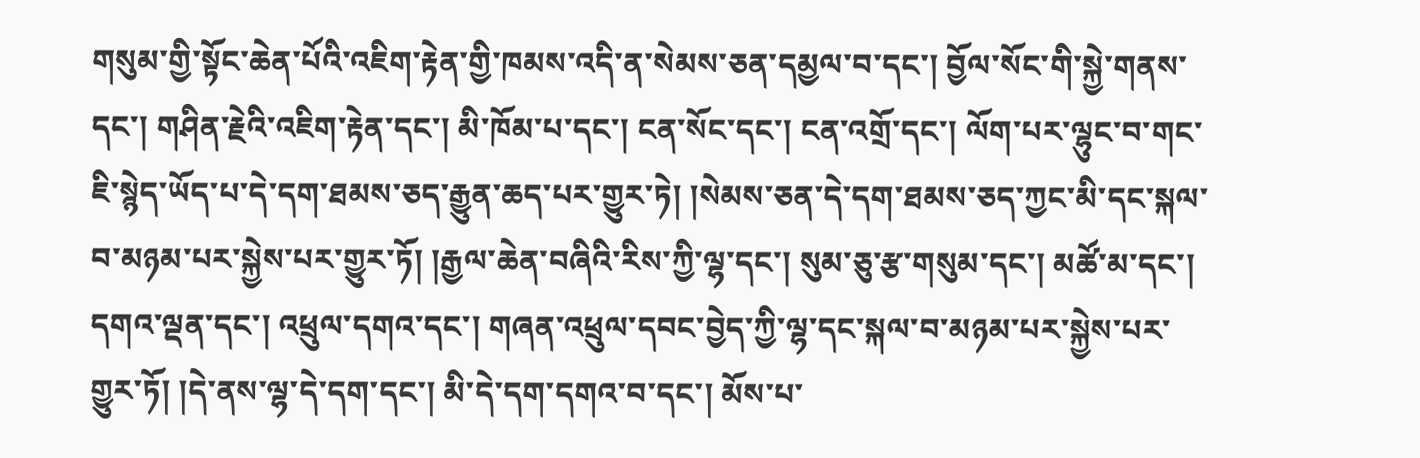གསུམ་གྱི་སྟོང་ཆེན་པོའི་འཇིག་རྟེན་གྱི་ཁམས་འདི་ན་སེམས་ཅན་དམྱལ་བ་དང་། བྱོལ་སོང་གི་སྐྱེ་གནས་དང་། གཤིན་རྗེའི་འཇིག་རྟེན་དང་། མི་ཁོམ་པ་དང་། ངན་སོང་དང་། ངན་འགྲོ་དང་། ལོག་པར་ལྷུང་བ་གང་ཇི་སྙེད་ཡོད་པ་དེ་དག་ཐམས་ཅད་རྒྱུན་ཆད་པར་གྱུར་ཏེ། །སེམས་ཅན་དེ་དག་ཐམས་ཅད་ཀྱང་མི་དང་སྐལ་བ་མཉམ་པར་སྐྱེས་པར་གྱུར་ཏོ། །རྒྱལ་ཆེན་བཞིའི་རིས་ཀྱི་ལྷ་དང་། སུམ་ཅུ་རྩ་གསུམ་དང་། མཚོ་མ་དང་། དགའ་ལྡན་དང་། འཕྲུལ་དགའ་དང་། གཞན་འཕྲུལ་དབང་བྱེད་ཀྱི་ལྷ་དང་སྐལ་བ་མཉམ་པར་སྐྱེས་པར་གྱུར་ཏོ། །དེ་ནས་ལྷ་དེ་དག་དང་། མི་དེ་དག་དགའ་བ་དང་། མོས་པ་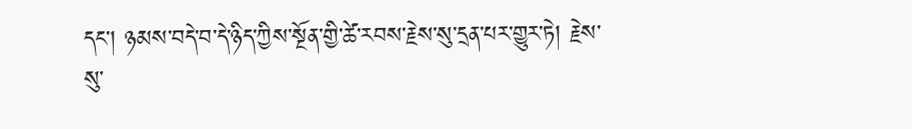དང་། ཉམས་བདེ་བ་དེ་ཉིད་ཀྱིས་སྔོན་གྱི་ཚེ་རབས་རྗེས་སུ་དྲན་པར་གྱུར་ཏེ། རྗེས་སུ་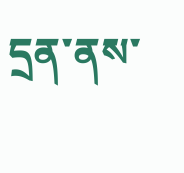དྲན་ནས་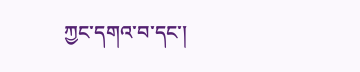ཀྱང་དགའ་བ་དང་།